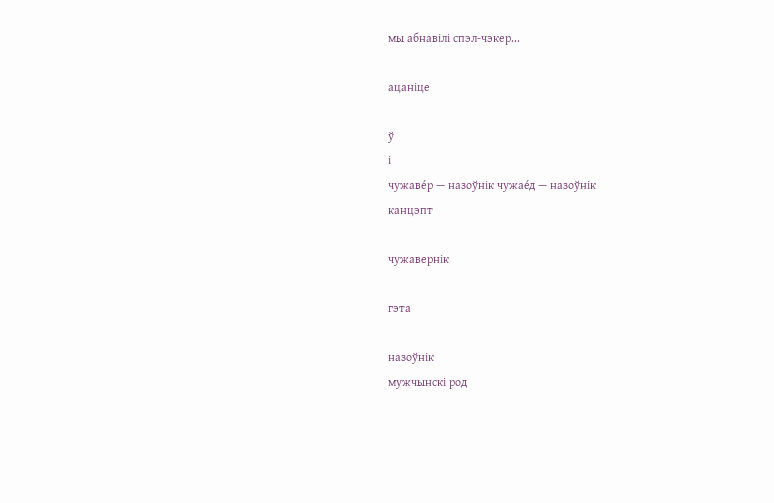мы абнавілі спэл-чэкер...

ацаніце

ў
і
чужаве́р — назоўнік чужае́д — назоўнік
канцэпт

чужавернік

гэта

назоўнік
мужчынскі род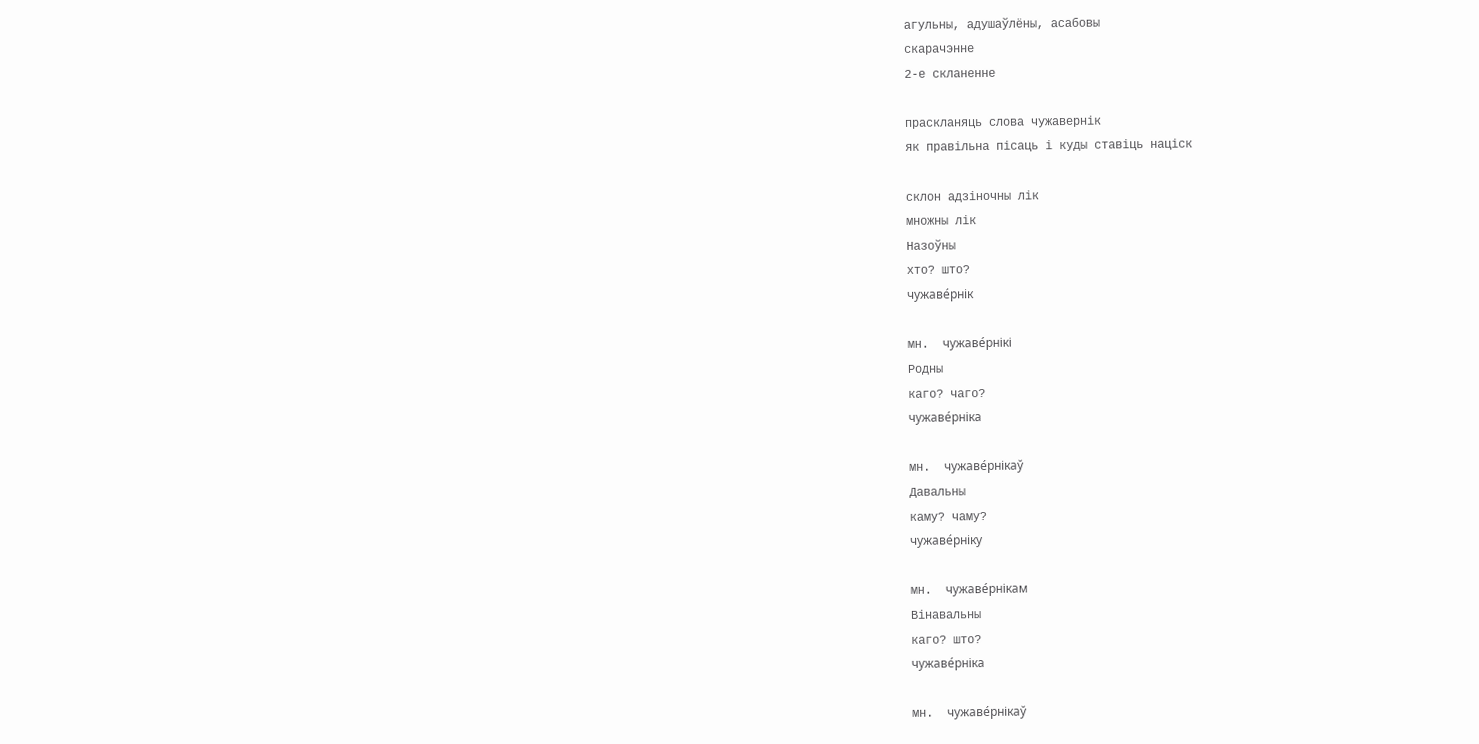агульны, адушаўлёны, асабовы
скарачэнне
2-е скланенне

праскланяць слова чужавернік
як правільна пісаць і куды ставіць націск

склон адзіночны лік
множны лік
Назоўны
хто? што?
чужаве́рнік

мн.  чужаве́рнікі
Родны
каго? чаго?
чужаве́рніка

мн.  чужаве́рнікаў
Давальны
каму? чаму?
чужаве́рніку

мн.  чужаве́рнікам
Вінавальны
каго? што?
чужаве́рніка

мн.  чужаве́рнікаў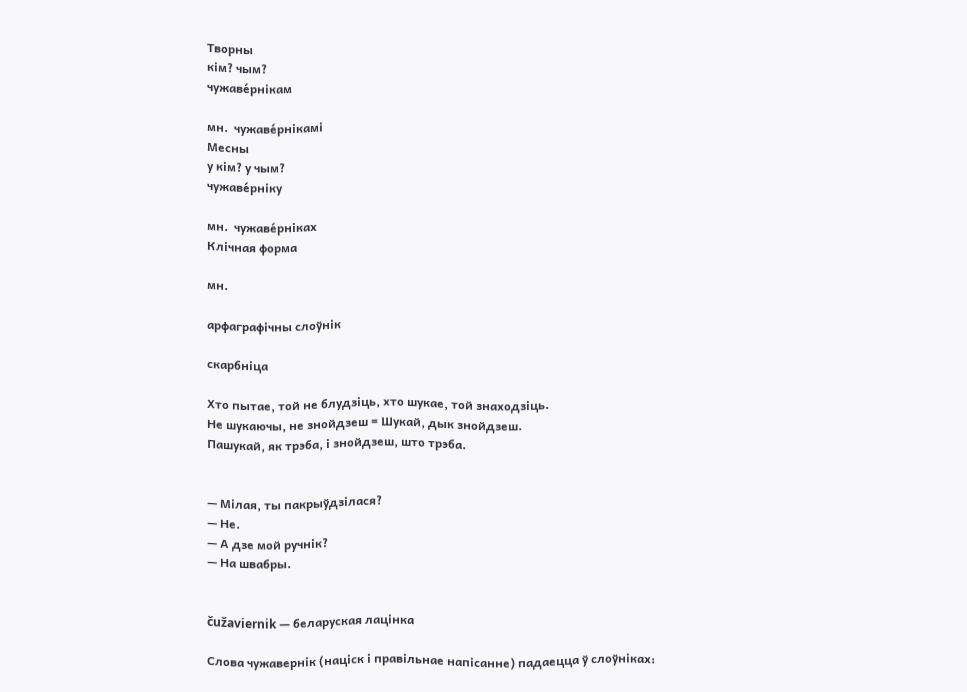Творны
кім? чым?
чужаве́рнікам

мн.  чужаве́рнікамі
Месны
у кім? у чым?
чужаве́рніку

мн.  чужаве́рніках
Клічная форма

мн.

арфаграфічны слоўнік

скарбніца

Хто пытае, той не блудзіць, хто шукае, той знаходзіць.
Не шукаючы, не знойдзеш = Шукай, дык знойдзеш.
Пашукай, як трэба, і знойдзеш, што трэба.


— Мілая, ты пакрыўдзілася?
— Не.
— А дзе мой ручнік?
— На швабры.


čužaviernik — беларуская лацінка

Слова чужавернік (націск і правільнае напісанне) падаецца ў слоўніках: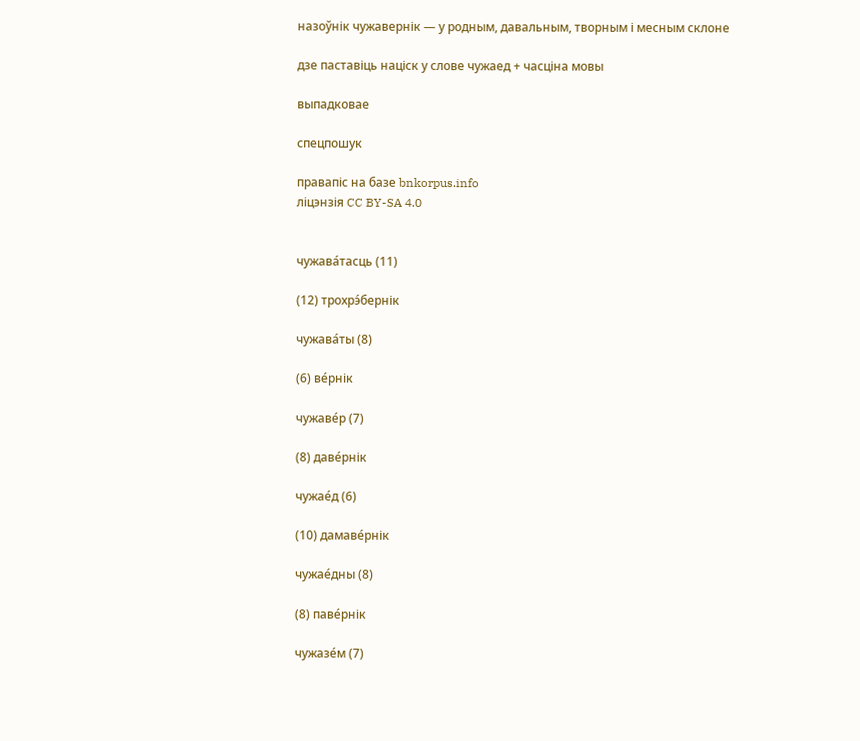назоўнік чужавернік — у родным, давальным, творным і месным склоне

дзе паставіць націск у слове чужаед + часціна мовы

выпадковае

спецпошук

правапіс на базе bnkorpus.info
ліцэнзія CC BY-SA 4.0


чужава́тасць (11)

(12) трохрэ́бернік

чужава́ты (8)

(6) ве́рнік

чужаве́р (7)

(8) даве́рнік

чужае́д (6)

(10) дамаве́рнік

чужае́дны (8)

(8) паве́рнік

чужазе́м (7)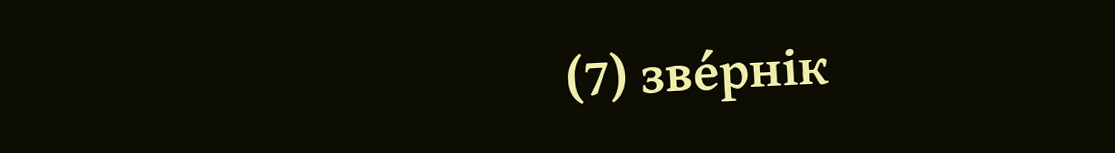(7) зве́рнік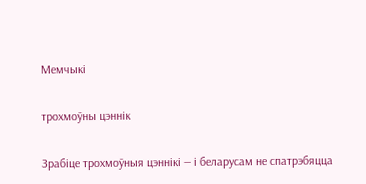Мемчыкі

трохмоўны цэннік

Зрабіце трохмоўныя цэннікі — і беларусам не спатрэбяцца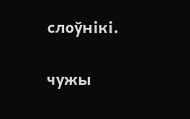слоўнікі.

чужы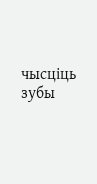чысціць зубы